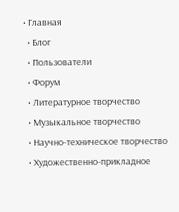• Главная
  • Блог
  • Пользователи
  • Форум
  • Литературное творчество
  • Музыкальное творчество
  • Научно-техническое творчество
  • Художественно-прикладное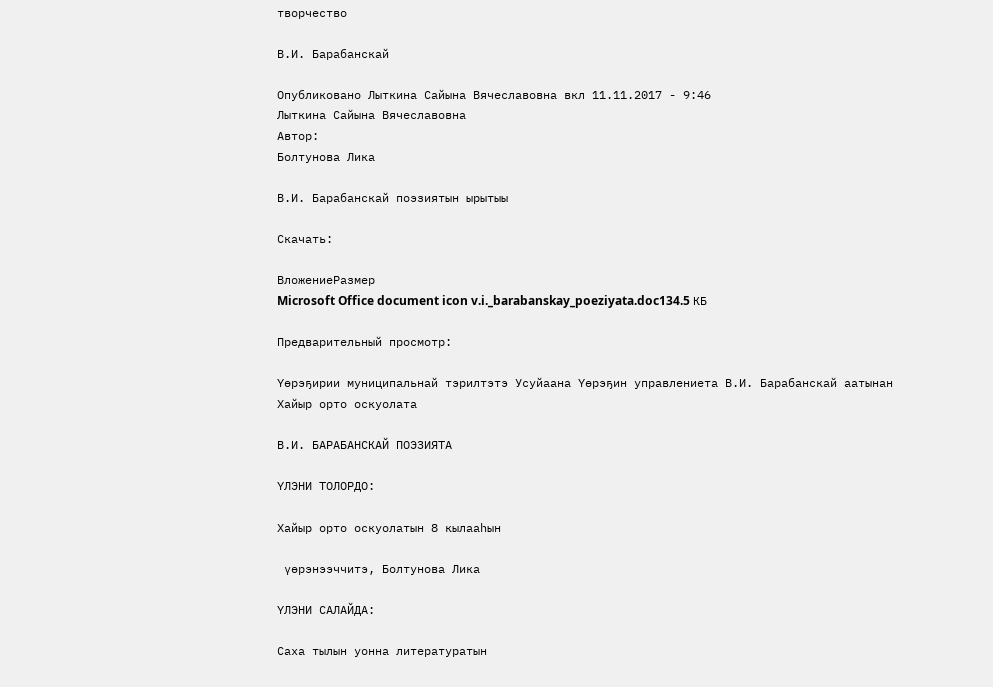творчество

В.И. Барабанскай

Опубликовано Лыткина Сайына Вячеславовна вкл 11.11.2017 - 9:46
Лыткина Сайына Вячеславовна
Автор:
Болтунова Лика

В.И. Барабанскай поэзиятын ырытыы

Скачать:

ВложениеРазмер
Microsoft Office document icon v.i._barabanskay_poeziyata.doc134.5 КБ

Предварительный просмотр:

Үөрэҕирии муниципальнай тэрилтэтэ Усуйаана Үөрэҕин управлениета В.И. Барабанскай аатынан Хайыр орто оскуолата

В.И. БАРАБАНСКАЙ ПОЭЗИЯТА

ҮЛЭНИ ТОЛОРДО:

Хайыр орто оскуолатын 8 кылааһын

 үөрэнээччитэ, Болтунова Лика

ҮЛЭНИ САЛАЙДА:

Саха тылын уонна литературатын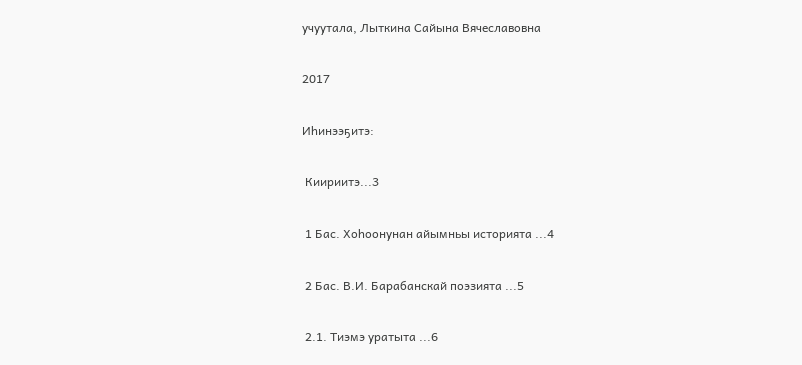учуутала, Лыткина Сайына Вячеславовна

2017

Иһинээҕитэ:

 Киириитэ...3

 1 Бас. Хоһоонунан айымньы историята ...4

 2 Бас. В.И. Барабанскай поэзията ...5

 2.1. Тиэмэ уратыта ...6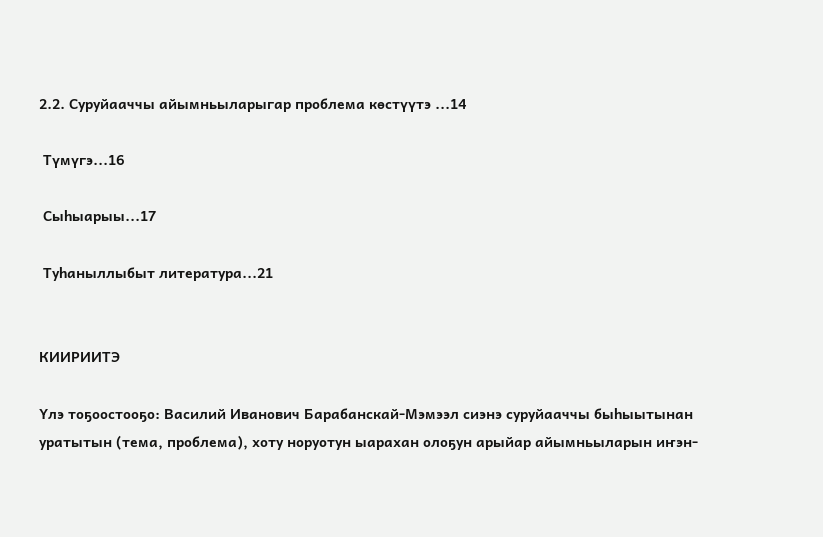2.2. Суруйааччы айымньыларыгар проблема көстүүтэ ...14

 Түмүгэ...16

 Сыһыарыы...17

 Туһаныллыбыт литература...21


КИИРИИТЭ

Үлэ тоҕоостооҕо: Василий Иванович Барабанскай-Мэмээл сиэнэ суруйааччы быһыытынан уратытын (тема, проблема), хоту норуотун ыарахан олоҕун арыйар айымньыларын иҥэн-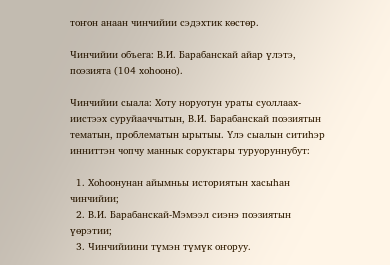тоҥон анаан чинчийии сэдэхтик көстөр.

Чинчийии объега: В.И. Барабанскай айар үлэтэ, поэзията (104 хоһооно).

Чинчийии сыала: Хоту норуотун ураты суоллаах-иистээх суруйааччытын, В.И. Барабанскай поэзиятын тематын, проблематын ырытыы. Үлэ сыалын ситиһэр инниттэн чопчу маннык соруктары туруоруннубут:

  1. Хоһоонунан айымньы историятын хасыһан чинчийии;
  2. В.И. Барабанскай-Мэмээл сиэнэ поэзиятын үөрэтии;
  3. Чинчийиини түмэн түмүк оҥоруу.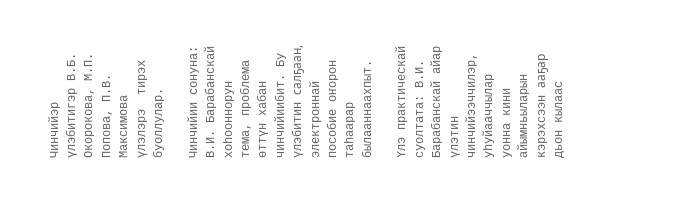Чинчийэр үлэбитигэр В.Б. Окорокова, М.П. Попова, П.В. Максимова үлэлэрэ  тирэх буоллулар.

Чинчийии сонуна: В.И. Барабанскай хоһооннорун тема, проблема өттүн хабан чинчийиибит. Бу үлэбитин салҕаан, электроннай пособие оҥорон таһаарар былааннаахпыт.

Үлэ практическай суолтата: В.И. Барабанскай айар үлэтин чинчийээччилэр, уһуйааччылар уонна кини айымньыларын кэрэхсээн ааҕар дьон кылаас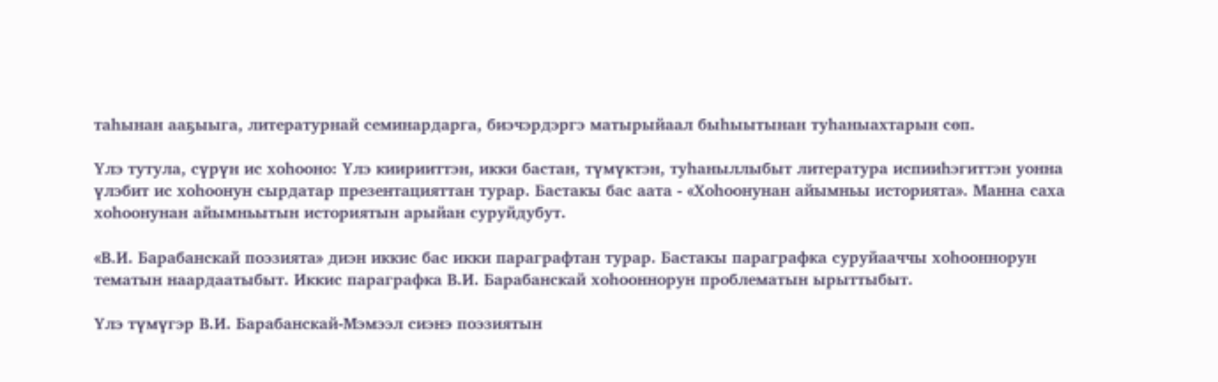таһынан ааҕыыга, литературнай семинардарга, биэчэрдэргэ матырыйаал быһыытынан туһаныахтарын сөп.

Үлэ тутула, сүрүн ис хоһооно: Үлэ киирииттэн, икки бастан, түмүктэн, туһаныллыбыт литература испииһэгиттэн уонна үлэбит ис хоһоонун сырдатар презентацияттан турар. Бастакы бас аата - «Хоһоонунан айымньы историята». Манна саха хоһоонунан айымньытын историятын арыйан суруйдубут.

«В.И. Барабанскай поэзията» диэн иккис бас икки параграфтан турар. Бастакы параграфка суруйааччы хоһооннорун тематын наардаатыбыт. Иккис параграфка В.И. Барабанскай хоһооннорун проблематын ырыттыбыт.

Үлэ түмүгэр В.И. Барабанскай-Мэмээл сиэнэ поэзиятын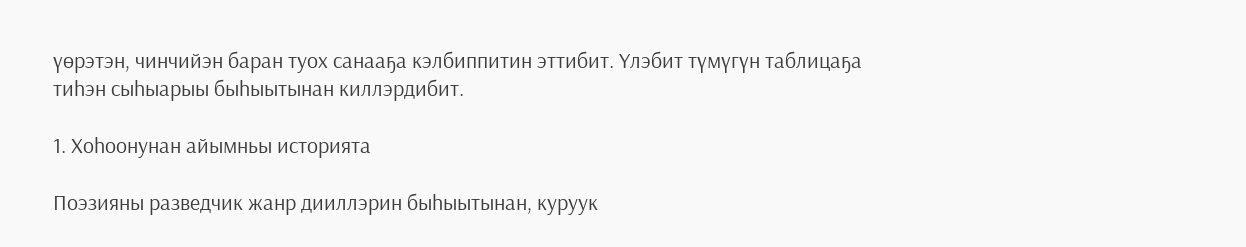үөрэтэн, чинчийэн баран туох санааҕа кэлбиппитин эттибит. Үлэбит түмүгүн таблицаҕа тиһэн сыһыарыы быһыытынан киллэрдибит.

1. Хоһоонунан айымньы историята

Поэзияны разведчик жанр дииллэрин быһыытынан, куруук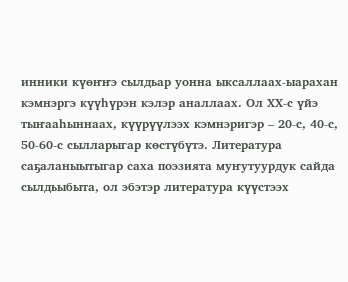инники күөҥҥэ сылдьар уонна ыксаллаах-ыарахан кэмнэргэ күүһүрэн кэлэр аналлаах. Ол ХХ-с үйэ тыҥааһыннаах, күүрүүлээх кэмнэригэр – 20-с, 40-с, 50-60-с сылларыгар көстүбүтэ. Литература саҕаланыытыгар саха поэзията муҥутуурдук сайда сылдьыбыта, ол эбэтэр литература күүстээх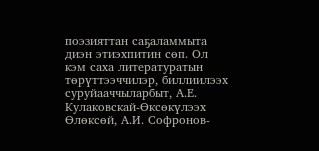поэзияттан саҕаламмыта диэн этиэхпитин сөп. Ол кэм саха литературатын төрүттээччилэр, биллиилээх суруйааччыларбыт, А.Е. Кулаковскай-Өксөкүлээх Өлөксөй, А.И. Софронов-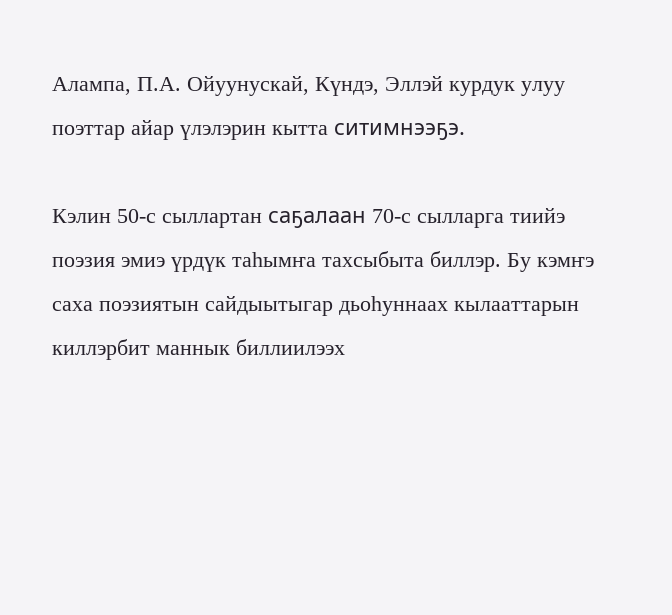Алампа, П.А. Ойуунускай, Күндэ, Эллэй курдук улуу поэттар айар үлэлэрин кытта ситимнээҕэ.

Кэлин 50-с сыллартан саҕалаан 70-с сылларга тиийэ поэзия эмиэ үрдүк таһымҥа тахсыбыта биллэр. Бу кэмҥэ саха поэзиятын сайдыытыгар дьоһуннаах кылааттарын киллэрбит маннык биллиилээх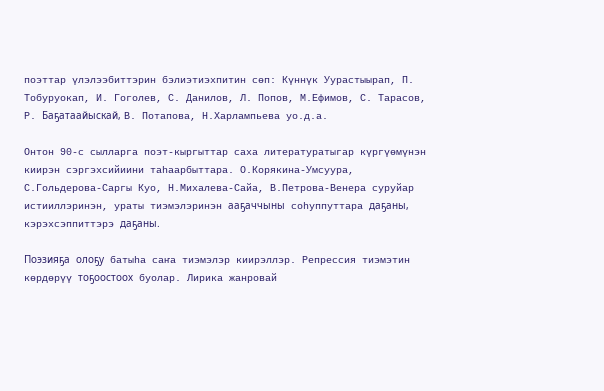поэттар үлэлээбиттэрин бэлиэтиэхпитин сөп: Күннүк Уурастыырап, П. Тобуруокап, И. Гоголев, С. Данилов, Л. Попов, М.Ефимов, С. Тарасов, Р. Баҕатаайыскай, В. Потапова, Н.Харлампьева уо.д.а.

Онтон 90-с сылларга поэт-кыргыттар саха литературатыгар күргүөмүнэн киирэн сэргэхсийиини таһаарбыттара. О.Корякина-Умсуура, С.Гольдерова-Саргы Куо, Н.Михалева-Сайа, В.Петрова-Венера суруйар истииллэринэн, ураты тиэмэлэринэн ааҕаччыны соһуппуттара даҕаны, кэрэхсэппиттэрэ даҕаны.

Поэзияҕа олоҕу батыһа саҥа тиэмэлэр киирэллэр. Репрессия тиэмэтин көрдөрүү тоҕоостоох буолар. Лирика жанровай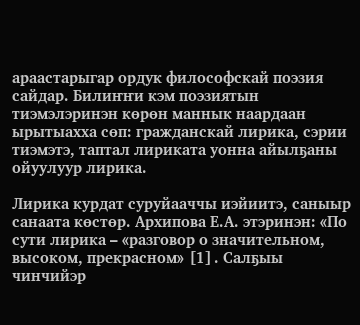араастарыгар ордук философскай поэзия сайдар. Билиҥҥи кэм поэзиятын тиэмэлэринэн көрөн маннык наардаан ырытыахха сөп: гражданскай лирика, сэрии тиэмэтэ, таптал лириката уонна айылҕаны ойуулуур лирика.

Лирика курдат суруйааччы иэйиитэ, саныыр санаата көстөр. Архипова Е.А. этэринэн: «По сути лирика – «разговор о значительном, высоком, прекрасном» [1]. Салҕыы чинчийэр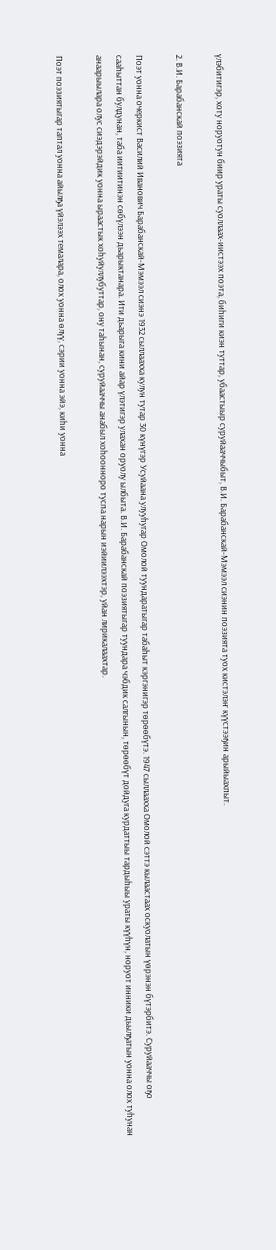үлэбитигэр, хоту норуотун биир ураты суоллаах-иистээх поэта, биһиги киэн туттар, убаастыыр суруйааччыбыт, В.И. Барабанскай-Мэмээл сиэнин поэзията туох кистэлэҥ күүстээҕин арыйыахпыт.

2. В.И. Барабанскай поэзията

Поэт уонна очеркист Василий Иванович Барабанскай-Мэмээл сиэнэ 1932 сыллаахха кулун тутар 30 күнүгэр Усуйаана улууһугар Омолой туундаратыгар табаһыт кэргэнигэр төрөөбүтэ. 1947 сыллаахха Омолой сэттэ кылаастаах оскуолатын үөрэнэн бүтэрбитэ. Суруйааччы оҕо сааһыттан булдунан, таба иитиитинэн сөбүлээн дьарыктанара. Ити дьарыга кини айар үлэтигэр улахан оруолу ылбыта. В.И. Барабанскай поэзиятыгар туундара чэбдик салгынын, төрөөбүт дойдуга курдаттыы тардыһыы ураты күүһүн, норуот инники дьылҕатын уонна олох туһунан анаарыылара олус сиэдэрэйдик уонна ыраастык хоһуйуллубуттар, ону таһынан, суруйааччы анабыл хоһоонноро туспа нарын иэйиилээхтэр, уйан лирикалаахтар.

Поэт поэзиятыгар таптал уонна айылҕа үйэлээх темалара, олох уонна өлүү, сэрии уонна эйэ, киһи уонна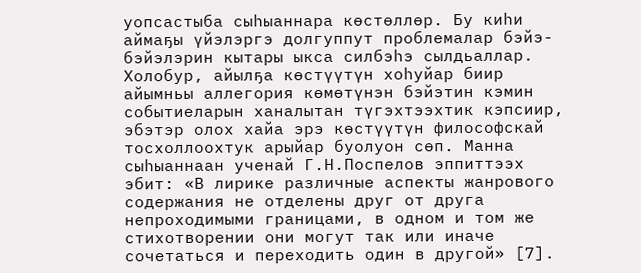уопсастыба сыһыаннара көстөллөр. Бу киһи аймаҕы үйэлэргэ долгуппут проблемалар бэйэ-бэйэлэрин кытары ыкса силбэһэ сылдьаллар. Холобур, айылҕа көстүүтүн хоһуйар биир айымньы аллегория көмөтүнэн бэйэтин кэмин событиеларын ханалытан түгэхтээхтик кэпсиир, эбэтэр олох хайа эрэ көстүүтүн философскай тосхоллоохтук арыйар буолуон сөп. Манна сыһыаннаан ученай Г.Н.Поспелов эппиттээх эбит: «В лирике различные аспекты жанрового содержания не отделены друг от друга непроходимыми границами, в одном и том же стихотворении они могут так или иначе сочетаться и переходить один в другой» [7].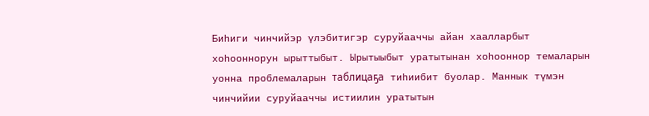Биһиги чинчийэр үлэбитигэр суруйааччы айан хаалларбыт хоһооннорун ырыттыбыт. Ырытыыбыт уратытынан хоһооннор темаларын уонна проблемаларын таблицаҕа тиһиибит буолар. Маннык түмэн чинчийии суруйааччы истиилин уратытын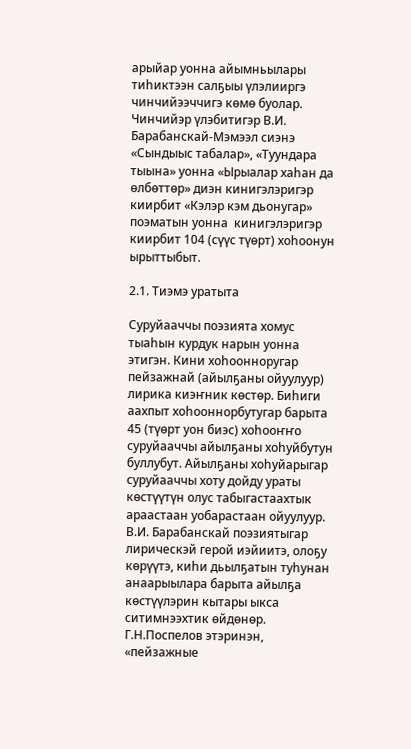арыйар уонна айымньылары тиһиктээн салҕыы үлэлииргэ чинчийээччигэ көмө буолар. Чинчийэр үлэбитигэр В.И. Барабанскай-Мэмээл сиэнэ «Сындыыс табалар», «Туундара тыына» уонна «Ырыалар хаһан да өлбөттөр» диэн кинигэлэригэр киирбит «Кэлэр кэм дьонугар» поэматын уонна  кинигэлэригэр киирбит 104 (сүүс түөрт) хоһоонун ырыттыбыт.

2.1. Тиэмэ уратыта

Суруйааччы поэзията хомус тыаһын курдук нарын уонна этигэн. Кини хоһоонноругар пейзажнай (айылҕаны ойуулуур) лирика киэҥник көстөр. Биһиги аахпыт хоһооннорбутугар барыта 45 (түөрт уон биэс) хоһооҥҥо суруйааччы айылҕаны хоһуйбутун буллубут. Айылҕаны хоһуйарыгар суруйааччы хоту дойду ураты көстүүтүн олус табыгастаахтык араастаан уобарастаан ойуулуур. В.И. Барабанскай поэзиятыгар лирическэй герой иэйиитэ, олоҕу көрүүтэ, киһи дьылҕатын туһунан анаарыылара барыта айылҕа көстүүлэрин кытары ыкса ситимнээхтик өйдөнөр. Г.Н.Поспелов этэринэн, «пейзажные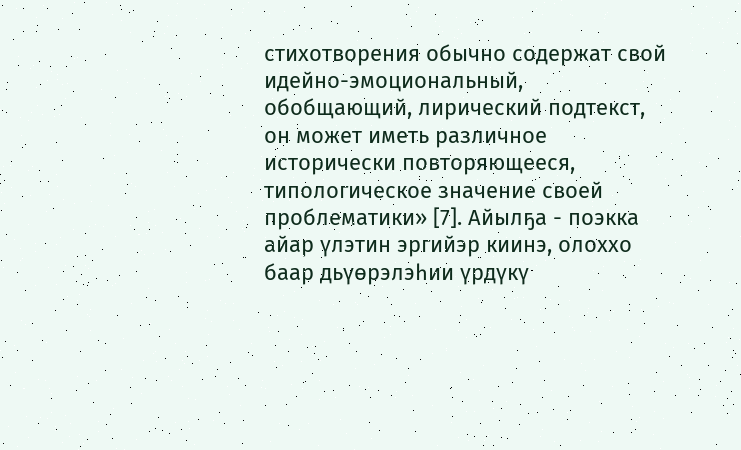стихотворения обычно содержат свой идейно-эмоциональный, обобщающий, лирический подтекст, он может иметь различное исторически повторяющееся, типологическое значение своей проблематики» [7]. Айылҕа - поэкка айар үлэтин эргийэр киинэ, олоххо баар дьүөрэлэһии үрдүкү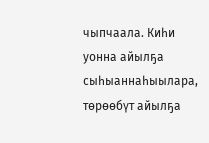чыпчаала. Киһи уонна айылҕа сыһыаннаһыылара, төрөөбүт айылҕа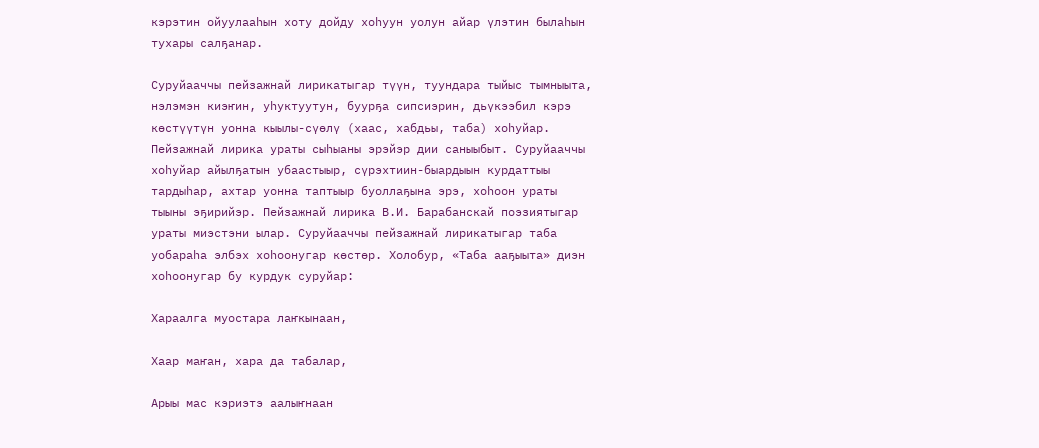кэрэтин ойуулааһын хоту дойду хоһуун уолун айар үлэтин былаһын тухары салҕанар.

Суруйааччы пейзажнай лирикатыгар түүн, туундара тыйыс тымныыта, нэлэмэн киэҥин, уһуктуутун, буурҕа сипсиэрин, дьүкээбил кэрэ көстүүтүн уонна кыылы-сүөлү (хаас, хабдьы, таба) хоһуйар. Пейзажнай лирика ураты сыһыаны эрэйэр дии саныыбыт. Суруйааччы хоһуйар айылҕатын убаастыыр, сүрэхтиин-быардыын курдаттыы тардыһар, ахтар уонна таптыыр буоллаҕына эрэ, хоһоон ураты тыыны эҕирийэр. Пейзажнай лирика В.И. Барабанскай поэзиятыгар ураты миэстэни ылар. Суруйааччы пейзажнай лирикатыгар таба уобараһа элбэх хоһоонугар көстөр. Холобур, «Таба ааҕыыта» диэн хоһоонугар бу курдук суруйар:

Хараалга муостара лаҥкынаан,

Хаар маҥан, хара да табалар,

Арыы мас кэриэтэ аалыҥнаан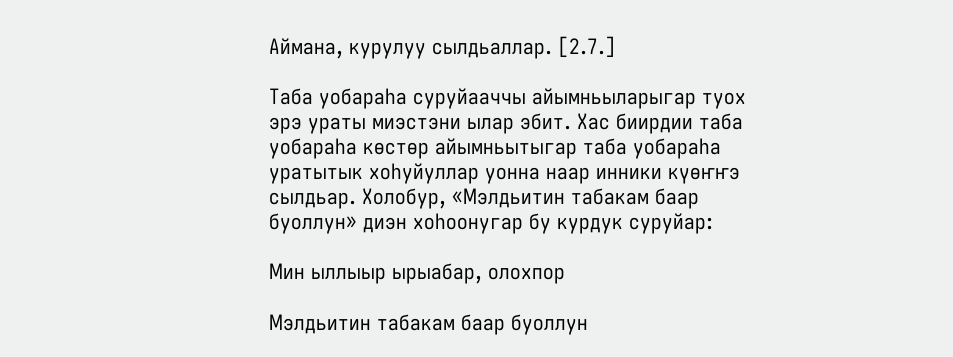Аймана, курулуу сылдьаллар. [2.7.]

Таба уобараһа суруйааччы айымньыларыгар туох эрэ ураты миэстэни ылар эбит. Хас биирдии таба уобараһа көстөр айымньытыгар таба уобараһа уратытык хоһуйуллар уонна наар инники күөҥҥэ сылдьар. Холобур, «Мэлдьитин табакам баар буоллун» диэн хоһоонугар бу курдук суруйар:

Мин ыллыыр ырыабар, олохпор

Мэлдьитин табакам баар буоллун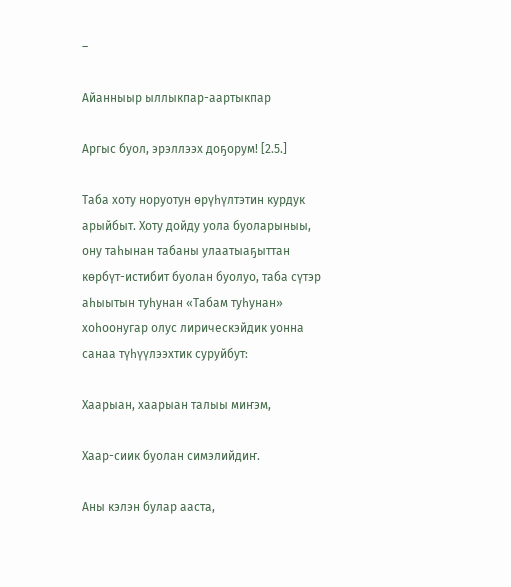–

Айанныыр ыллыкпар-аартыкпар

Аргыс буол, эрэллээх доҕорум! [2.5.]

Таба хоту норуотун өрүһүлтэтин курдук арыйбыт. Хоту дойду уола буоларыныы, ону таһынан табаны улаатыаҕыттан көрбүт-истибит буолан буолуо, таба сүтэр аһыытын туһунан «Табам туһунан» хоһоонугар олус лирическэйдик уонна санаа түһүүлээхтик суруйбут:

Хаарыан, хаарыан талыы миҥэм,

Хаар-сиик буолан симэлийдиҥ.

Аны кэлэн булар ааста,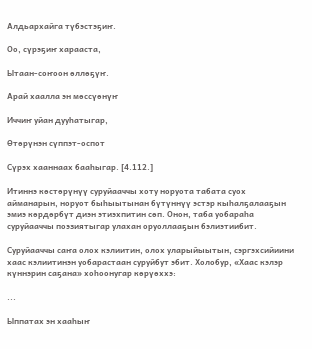Алдьархайга түбэстэҕиҥ.

Оо, сүрэҕиҥ харааста,

Ытаан-соҥоон өллөҕүҥ.

Арай хаалла эн мөссүөнүҥ

Иччиҥ уйан дууһатыгар,

Өтөрүнэн сүппэт-оспот

Сүрэх хааннаах бааһыгар. [4.112.]

Итиннэ көстөрүнүү суруйааччы хоту норуота табата суох айманарын, норуот быһыытынан бүтүннүү эстэр кыһалҕалааҕын эмиэ көрдөрбүт диэн этиэхпитин сөп. Онон, таба уобараһа суруйааччы поэзиятыгар улахан оруоллааҕын бэлиэтиибит.

Суруйааччы саҥа олох кэлиитин, олох уларыйыытын, сэргэхсийиини хаас кэлиитинэн уобарастаан суруйбут эбит. Холобур, «Хаас кэлэр күннэрин саҕана» хоһоонугар көрүөххэ:

...

Ыппатах эн хааһыҥ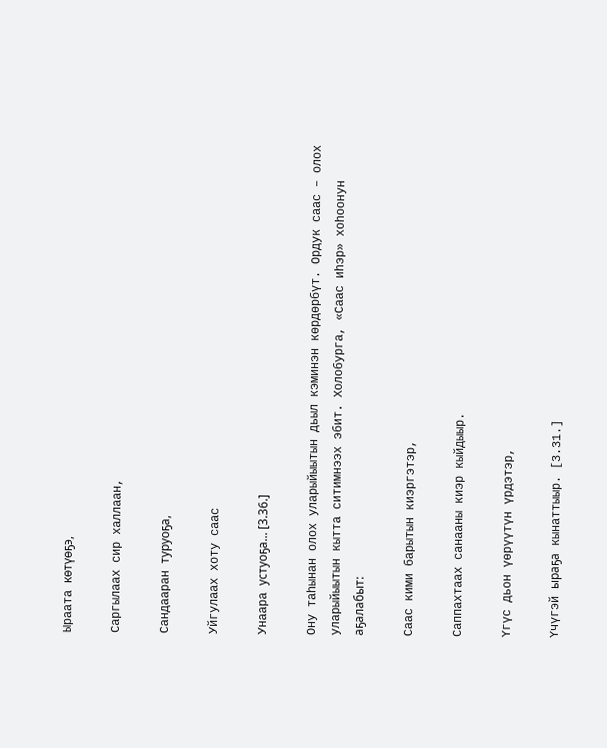Ыраата көтүөҕэ,

Саргылаах сир халлаан,

Сандааран туруоҕа,

Уйгулаах хоту саас

Унаара устуоҕа... [3.36.]

Ону таһынан олох уларыйыытын дьыл кэминэн көрдөрбүт. Ордук саас – олох уларыйыытын кытта ситимнээх эбит. Холобурга, «Саас иһэр» хоһоонун аҕалабыт:

Саас кими барытын киэргэтэр,

Саппахтаах санааны киэр кыйдыыр.

Үгүс дьон үөрүүтүн үрдэтэр,

Үчүгэй ыраҕа кынаттыыр. [3.31.]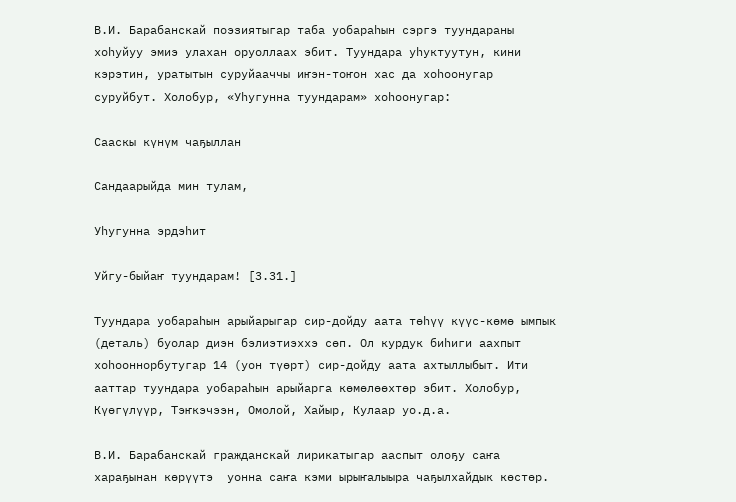В.И. Барабанскай поэзиятыгар таба уобараһын сэргэ туундараны хоһуйуу эмиэ улахан оруоллаах эбит. Туундара уһуктуутун, кини кэрэтин, уратытын суруйааччы иҥэн-тоҥон хас да хоһоонугар суруйбут. Холобур, «Уһугунна туундарам» хоһоонугар:

Сааскы күнүм чаҕыллан

Сандаарыйда мин тулам,

Уһугунна эрдэһит

Уйгу-быйаҥ туундарам! [3.31.]

Туундара уобараһын арыйарыгар сир-дойду аата төһүү күүс-көмө ымпык (деталь) буолар диэн бэлиэтиэххэ сөп. Ол курдук биһиги аахпыт хоһооннорбутугар 14 (уон түөрт) сир-дойду аата ахтыллыбыт. Ити ааттар туундара уобараһын арыйарга көмөлөөхтөр эбит. Холобур, Күөгүлүүр, Тэҥкэчээн, Омолой, Хайыр, Кулаар уо.д.а.

В.И. Барабанскай гражданскай лирикатыгар ааспыт олоҕу саҥа хараҕынан көрүүтэ  уонна саҥа кэми ырыҥалыыра чаҕылхайдык көстөр.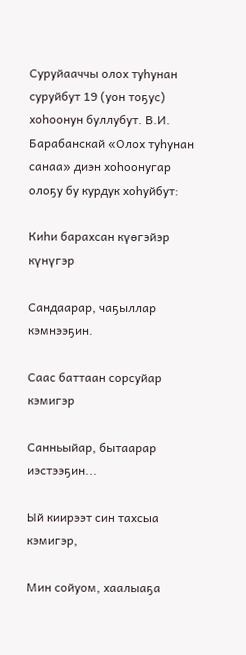Суруйааччы олох туһунан суруйбут 19 (уон тоҕус) хоһоонун буллубут. В.И. Барабанскай «Олох туһунан санаа» диэн хоһоонугар олоҕу бу курдук хоһуйбут:

Киһи барахсан күөгэйэр күнүгэр

Сандаарар, чаҕыллар кэмнээҕин.

Саас баттаан сорсуйар кэмигэр

Санньыйар, бытаарар иэстээҕин...

Ый киирээт син тахсыа кэмигэр,

Мин сойуом, хаалыаҕа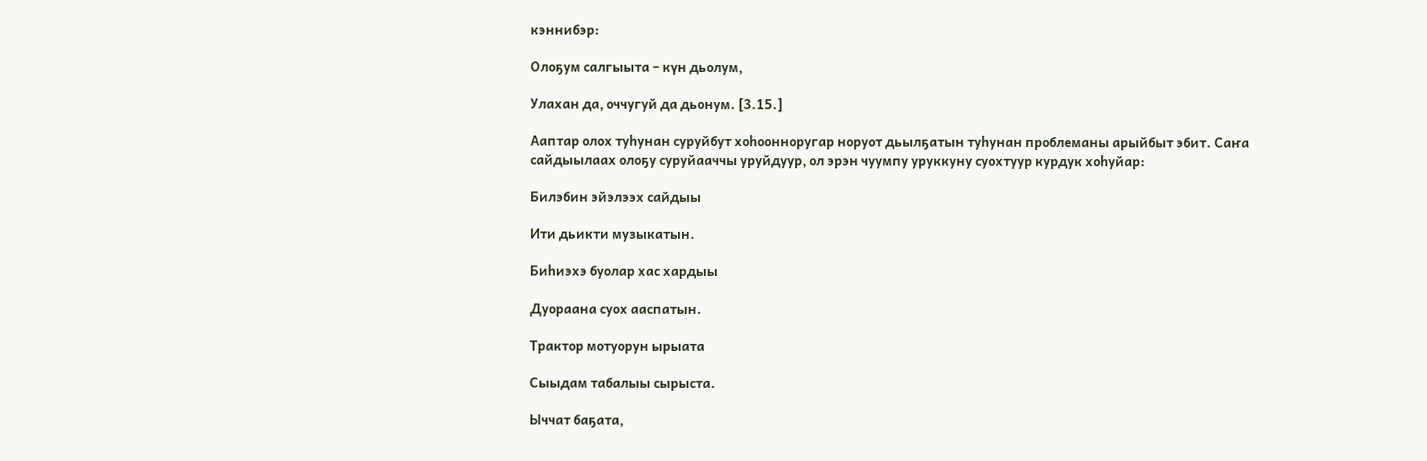кэннибэр:

Олоҕум салгыыта – күн дьолум,

Улахан да, оччугуй да дьонум. [3.15.]

Ааптар олох туһунан суруйбут хоһоонноругар норуот дьылҕатын туһунан проблеманы арыйбыт эбит. Саҥа сайдыылаах олоҕу суруйааччы уруйдуур, ол эрэн чуумпу уруккуну суохтуур курдук хоһуйар:

Билэбин эйэлээх сайдыы

Ити дьикти музыкатын.

Биһиэхэ буолар хас хардыы

Дуораана суох ааспатын.

Трактор мотуорун ырыата

Сыыдам табалыы сырыста.

Ыччат баҕата,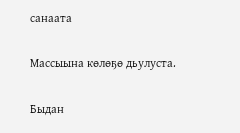санаата

Массыына көлөҕө дьулуста.

Быдан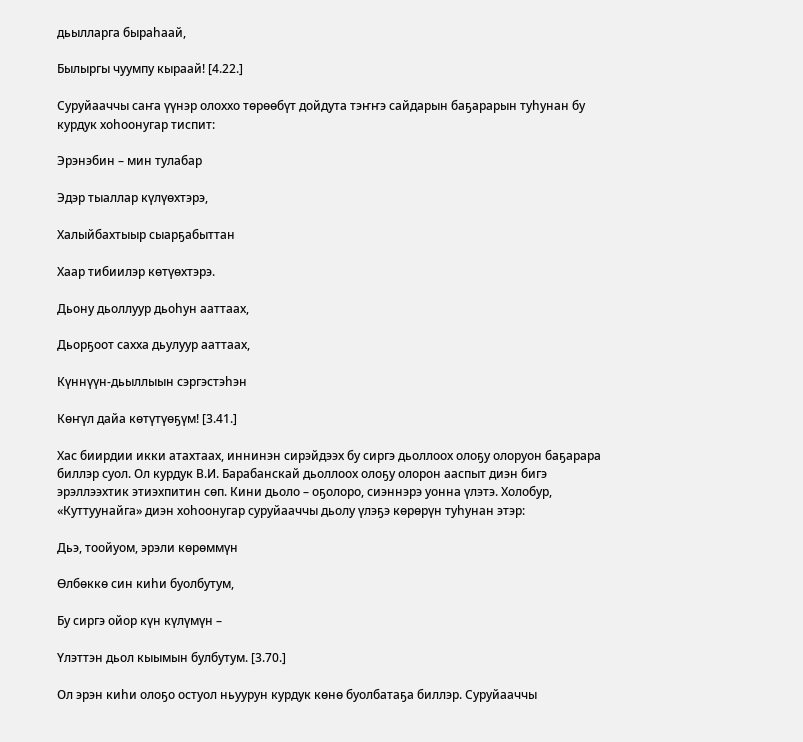дьылларга быраһаай,

Былыргы чуумпу кыраай! [4.22.]

Суруйааччы саҥа үүнэр олоххо төрөөбүт дойдута тэҥҥэ сайдарын баҕарарын туһунан бу курдук хоһоонугар тиспит:

Эрэнэбин – мин тулабар

Эдэр тыаллар күлүөхтэрэ,

Халыйбахтыыр сыарҕабыттан

Хаар тибиилэр көтүөхтэрэ.

Дьону дьоллуур дьоһун ааттаах,

Дьорҕоот сахха дьулуур ааттаах,

Күннүүн-дьыллыын сэргэстэһэн

Көҥүл дайа көтүтүөҕүм! [3.41.]

Хас биирдии икки атахтаах, иннинэн сирэйдээх бу сиргэ дьоллоох олоҕу олоруон баҕарара биллэр суол. Ол курдук В.И. Барабанскай дьоллоох олоҕу олорон ааспыт диэн бигэ эрэллээхтик этиэхпитин сөп. Кини дьоло – оҕолоро, сиэннэрэ уонна үлэтэ. Холобур, «Куттуунайга» диэн хоһоонугар суруйааччы дьолу үлэҕэ көрөрүн туһунан этэр:

Дьэ, тоойуом, эрэли көрөммүн

Өлбөккө син киһи буолбутум,

Бу сиргэ ойор күн күлүмүн –

Үлэттэн дьол кыымын булбутум. [3.70.]

Ол эрэн киһи олоҕо остуол ньуурун курдук көнө буолбатаҕа биллэр. Суруйааччы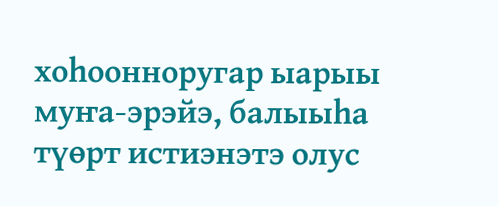хоһоонноругар ыарыы муҥа-эрэйэ, балыыһа түөрт истиэнэтэ олус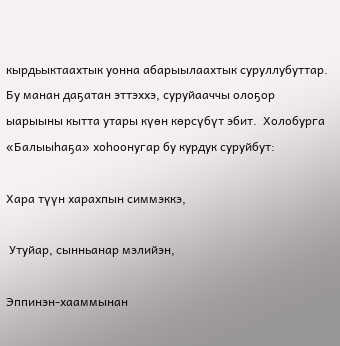кырдьыктаахтык уонна абарыылаахтык суруллубуттар. Бу манан даҕатан эттэххэ, суруйааччы олоҕор ыарыыны кытта утары күөн көрсүбүт эбит.  Холобурга «Балыыһаҕа» хоһоонугар бу курдук суруйбут:

Хара түүн харахпын симмэккэ,

 Утуйар, сынньанар мэлийэн,

Эппинэн-хааммынан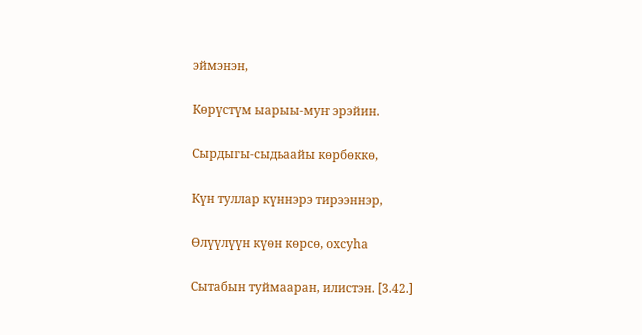эймэнэн,

Көрүстүм ыарыы-муҥ эрэйин.

Сырдыгы-сыдьаайы көрбөккө,

Күн туллар күннэрэ тирээннэр,

Өлүүлүүн күөн көрсө, охсуһа

Сытабын туймааран, илистэн. [3.42.]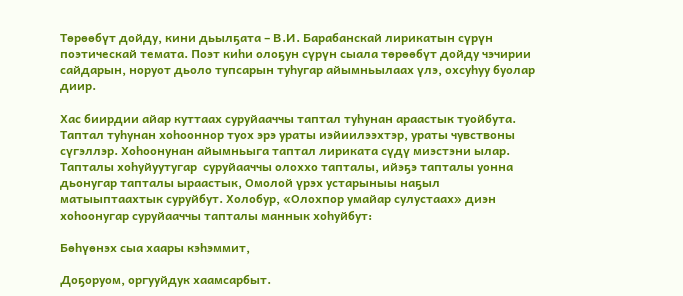Төрөөбүт дойду, кини дьылҕата – В.И. Барабанскай лирикатын сүрүн поэтическай темата. Поэт киһи олоҕун сүрүн сыала төрөөбүт дойду чэчирии сайдарын, норуот дьоло тупсарын туһугар айымньылаах үлэ, охсуһуу буолар диир.

Хас биирдии айар куттаах суруйааччы таптал туһунан араастык туойбута.  Таптал туһунан хоһооннор туох эрэ ураты иэйиилээхтэр, ураты чувствоны сүгэллэр. Хоһоонунан айымньыга таптал лириката сүдү миэстэни ылар. Тапталы хоһуйуутугар  суруйааччы олоххо тапталы, ийэҕэ тапталы уонна дьонугар тапталы ыраастык, Омолой үрэх устарыныы наҕыл матыыптаахтык суруйбут. Холобур, «Олохпор умайар сулустаах» диэн хоһоонугар суруйааччы тапталы маннык хоһуйбут:

Бөһүөнэх сыа хаары кэһэммит,

Доҕоруом, оргууйдук хаамсарбыт.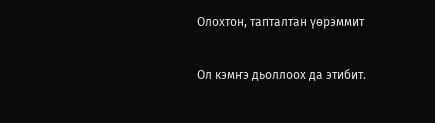Олохтон, тапталтан үөрэммит

Ол кэмҥэ дьоллоох да этибит.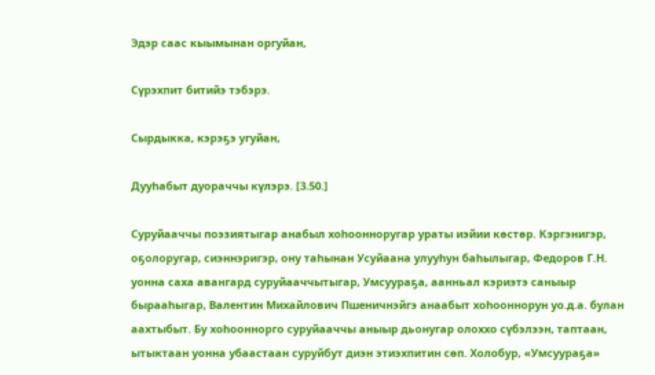Эдэр саас кыымынан оргуйан,

Сүрэхпит битийэ тэбэрэ.

Сырдыкка, кэрэҕэ угуйан,

Дууһабыт дуораччы күлэрэ. [3.50.]

Суруйааччы поэзиятыгар анабыл хоһоонноругар ураты иэйии көстөр. Кэргэнигэр, оҕолоругар, сиэннэригэр, ону таһынан Усуйаана улууһун баһылыгар, Федоров Г.Н. уонна саха авангард суруйааччытыгар, Умсуураҕа, аанньал кэриэтэ саныыр бырааһыгар, Валентин Михайлович Пшеничнэйгэ анаабыт хоһооннорун уо.д.а. булан аахтыбыт. Бу хоһооннорго суруйааччы аныыр дьонугар олоххо сүбэлээн, таптаан, ытыктаан уонна убаастаан суруйбут диэн этиэхпитин сөп. Холобур, «Умсуураҕа»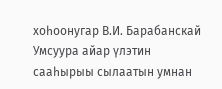хоһоонугар В.И. Барабанскай Умсуура айар үлэтин сааһырыы сылаатын умнан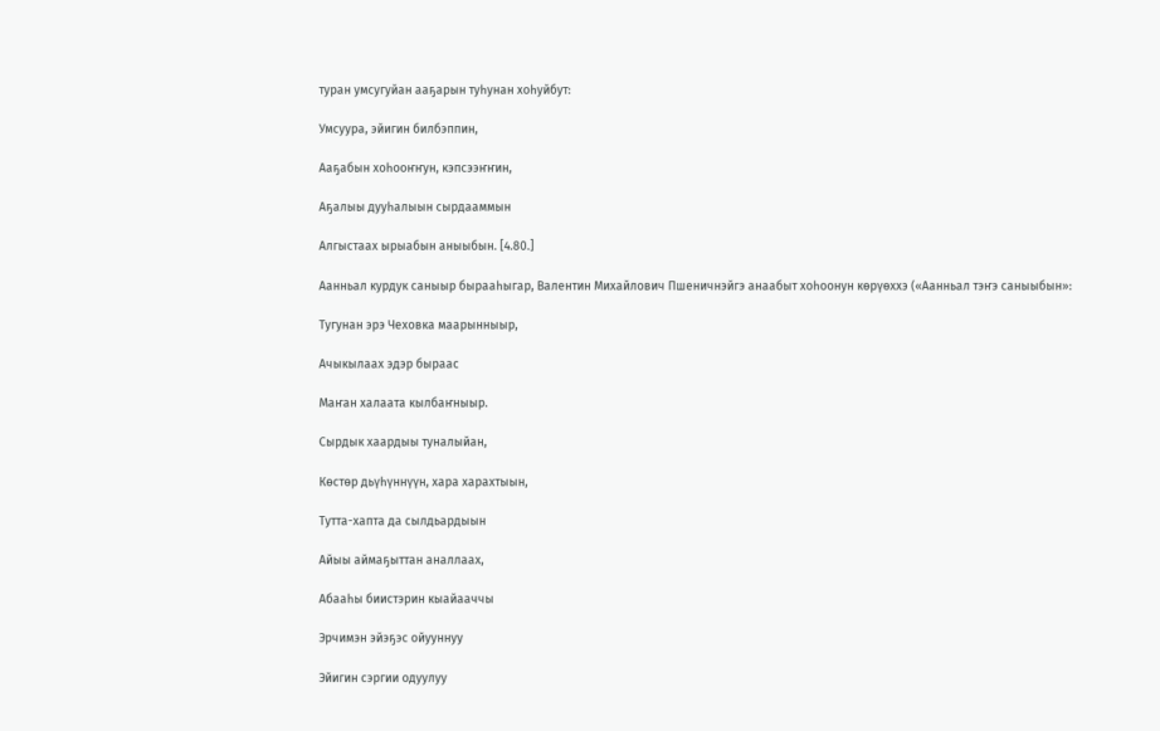туран умсугуйан ааҕарын туһунан хоһуйбут:

Умсуура, эйигин билбэппин,

Ааҕабын хоһооҥҥун, кэпсээҥҥин,

Аҕалыы дууһалыын сырдааммын

Алгыстаах ырыабын аныыбын. [4.80.]

Аанньал курдук саныыр бырааһыгар, Валентин Михайлович Пшеничнэйгэ анаабыт хоһоонун көрүөххэ («Аанньал тэҥэ саныыбын»:

Тугунан эрэ Чеховка маарынныыр,

Ачыкылаах эдэр быраас

Маҥан халаата кылбаҥныыр.

Сырдык хаардыы туналыйан,

Көстөр дьүһүннүүн, хара харахтыын,

Тутта-хапта да сылдьардыын

Айыы аймаҕыттан аналлаах,

Абааһы биистэрин кыайааччы

Эрчимэн эйэҕэс ойууннуу

Эйигин сэргии одуулуу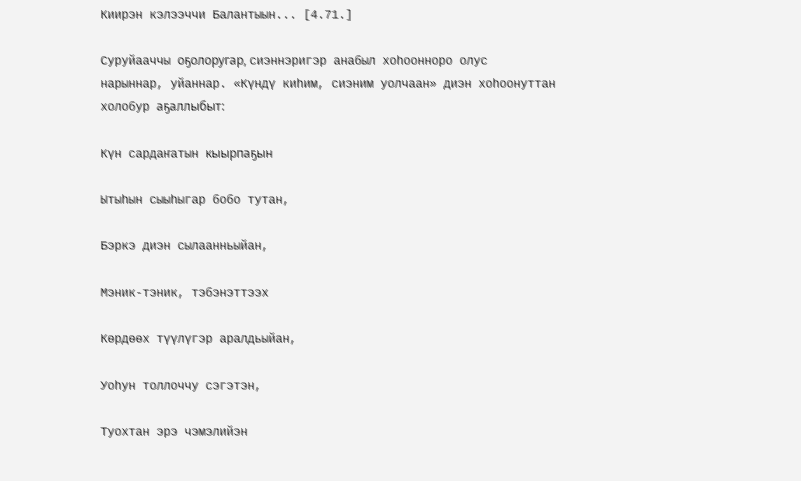Киирэн кэлээччи Балантыын... [4.71.]

Суруйааччы оҕолоругар, сиэннэригэр анабыл хоһоонноро олус нарыннар, уйаннар. «Күндү киһим, сиэним уолчаан» диэн хоһоонуттан холобур аҕаллыбыт:

Күн сардаҥатын кыырпаҕын

Ытыһын сыыһыгар бобо тутан,

Бэркэ диэн сылаанньыйан,

Мэник-тэник, тэбэнэттээх

Көрдөөх түүлүгэр аралдьыйан,

Уоһун толлоччу сэгэтэн,

Туохтан эрэ чэмэлийэн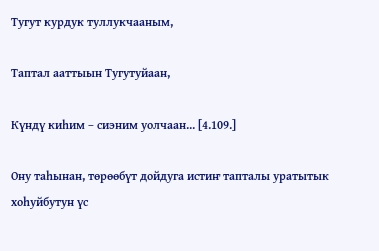Тугут курдук туллукчааным,

Таптал ааттыын Тугутуйаан,

Күндү киһим – сиэним уолчаан... [4.109.]

Ону таһынан, төрөөбүт дойдуга истиҥ тапталы уратытык хоһуйбутун үс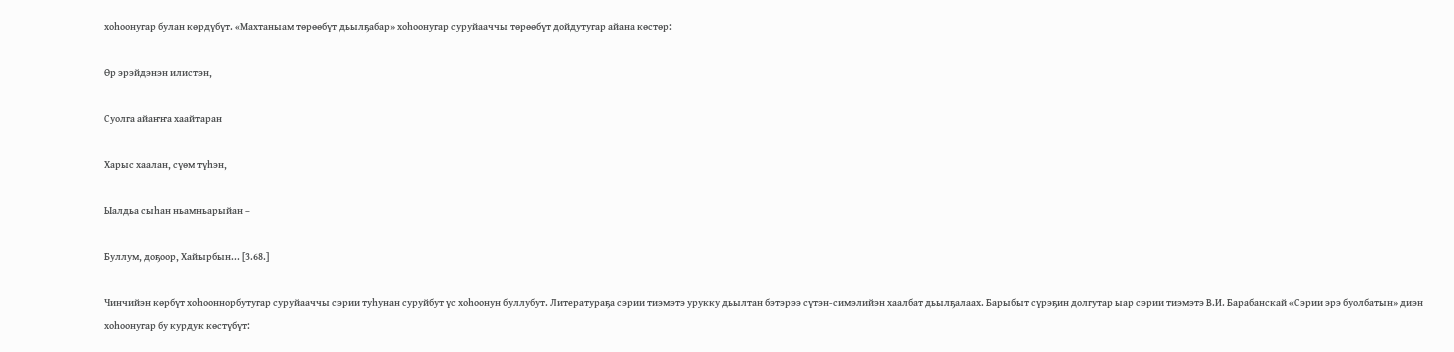хоһоонугар булан көрдүбүт. «Махтаныам төрөөбүт дьылҕабар» хоһоонугар суруйааччы төрөөбүт дойдутугар айана көстөр:

Өр эрэйдэнэн илистэн,

Суолга айаҥҥа хаайтаран

Харыс хаалан, сүөм түһэн,

Ыалдьа сыһан ньамньарыйан –

Буллум, доҕоор, Хайырбын... [3.68.]

Чинчийэн көрбүт хоһооннорбутугар суруйааччы сэрии туһунан суруйбут үс хоһоонун буллубут. Литератураҕа сэрии тиэмэтэ урукку дьылтан бэтэрээ сүтэн-симэлийэн хаалбат дьылҕалаах. Барыбыт сүрэҕин долгутар ыар сэрии тиэмэтэ В.И. Барабанскай «Сэрии эрэ буолбатын» диэн хоһоонугар бу курдук көстүбүт: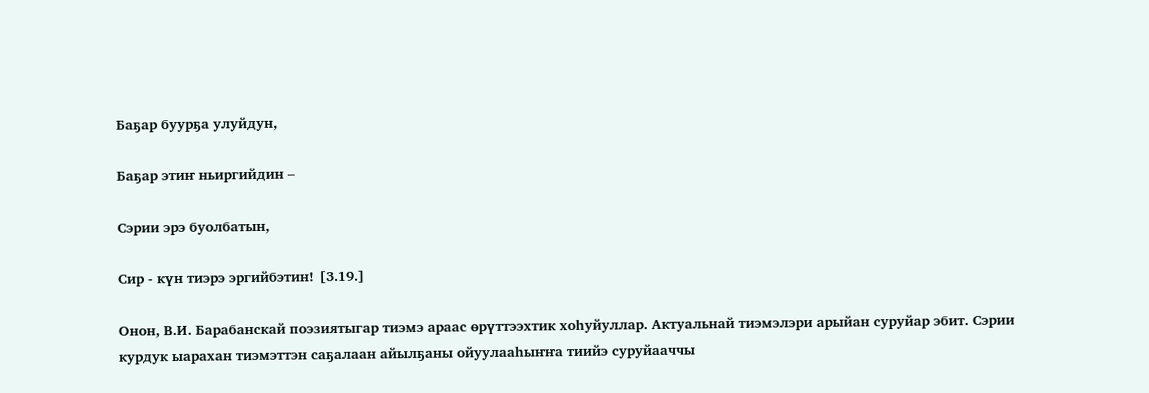Баҕар буурҕа улуйдун,

Баҕар этиҥ ньиргийдин –

Сэрии эрэ буолбатын,

Сир - күн тиэрэ эргийбэтин! [3.19.]

Онон, В.И. Барабанскай поэзиятыгар тиэмэ араас өрүттээхтик хоһуйуллар. Актуальнай тиэмэлэри арыйан суруйар эбит. Сэрии курдук ыарахан тиэмэттэн саҕалаан айылҕаны ойуулааһыҥҥа тиийэ суруйааччы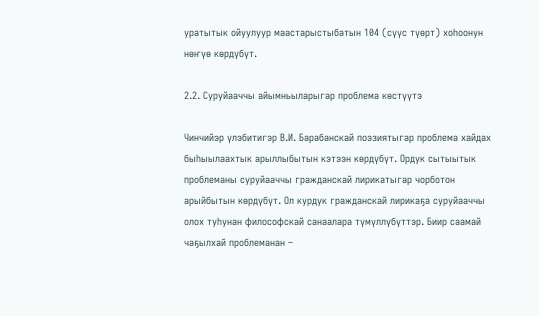уратытык ойуулуур маастарыстыбатын 104 (сүүс түөрт) хоһоонун нөҥүө көрдүбүт.

2.2. Суруйааччы айымньыларыгар проблема көстүүтэ

Чинчийэр үлэбитигэр В.И. Барабанскай поэзиятыгар проблема хайдах быһыылаахтык арыллыбытын кэтээн көрдүбүт. Ордук сытыытык проблеманы суруйааччы гражданскай лирикатыгар чорботон арыйбытын көрдүбүт. Ол курдук гражданскай лирикаҕа суруйааччы олох туһунан философскай санаалара түмүллүбүттэр. Биир саамай чаҕылхай проблеманан –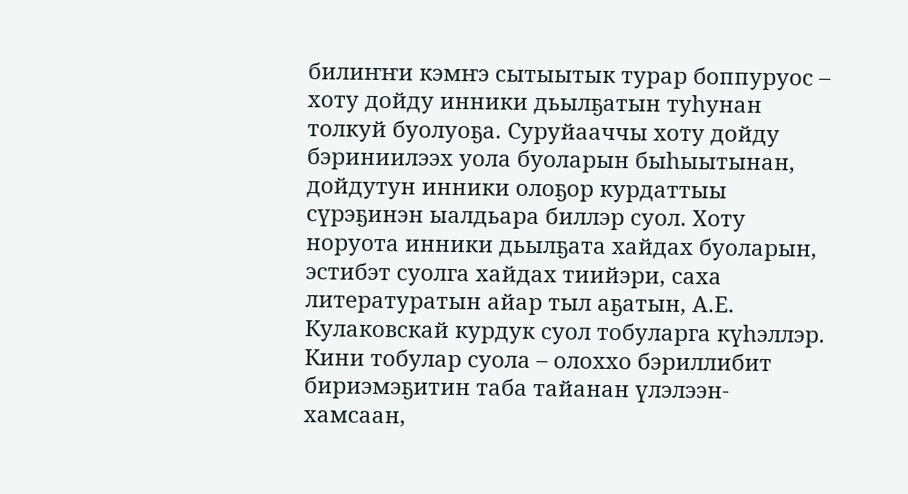билиҥҥи кэмҥэ сытыытык турар боппуруос – хоту дойду инники дьылҕатын туһунан толкуй буолуоҕа. Суруйааччы хоту дойду бэриниилээх уола буоларын быһыытынан, дойдутун инники олоҕор курдаттыы сүрэҕинэн ыалдьара биллэр суол. Хоту норуота инники дьылҕата хайдах буоларын, эстибэт суолга хайдах тиийэри, саха литературатын айар тыл аҕатын, А.Е. Кулаковскай курдук суол тобуларга күһэллэр. Кини тобулар суола – олоххо бэриллибит бириэмэҕитин таба тайанан үлэлээн-хамсаан,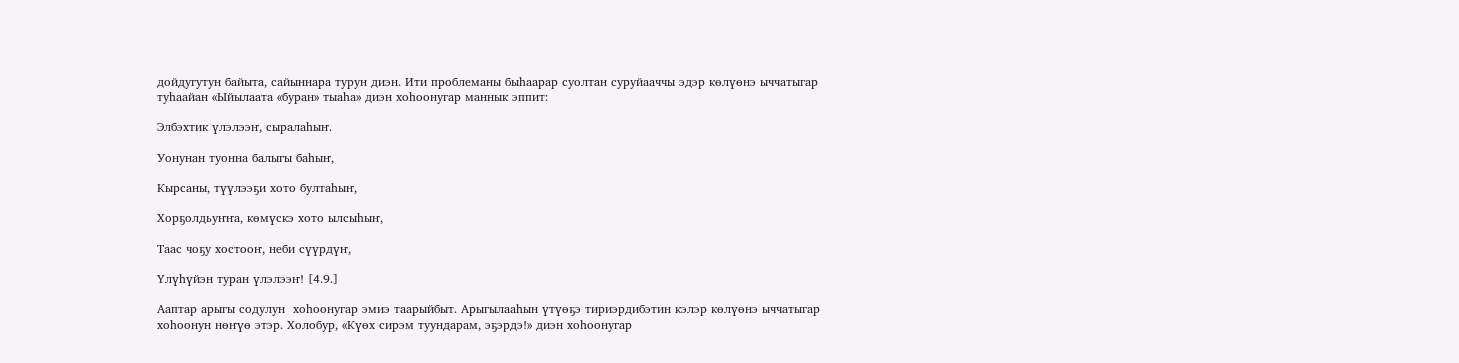дойдугутун байыта, сайыннара турун диэн. Ити проблеманы быһаарар суолтан суруйааччы эдэр көлүөнэ ыччатыгар туһаайан «Ыйылаата «буран» тыаһа» диэн хоһоонугар маннык эппит:

Элбэхтик үлэлээҥ, сыралаһыҥ.

Уонунан туонна балыгы баһыҥ,

Кырсаны, түүлээҕи хото бултаһыҥ,

Хорҕолдьуҥҥа, көмүскэ хото ылсыһыҥ,

Таас чоҕу хостооҥ, неби сүүрдүҥ,

Үлүһүйэн туран үлэлээҥ! [4.9.]

Ааптар арыгы содулун  хоһоонугар эмиэ таарыйбыт. Арыгылааһын үтүөҕэ тириэрдибэтин кэлэр көлүөнэ ыччатыгар хоһоонун нөҥүө этэр. Холобур, «Күөх сирэм туундарам, эҕэрдэ!» диэн хоһоонугар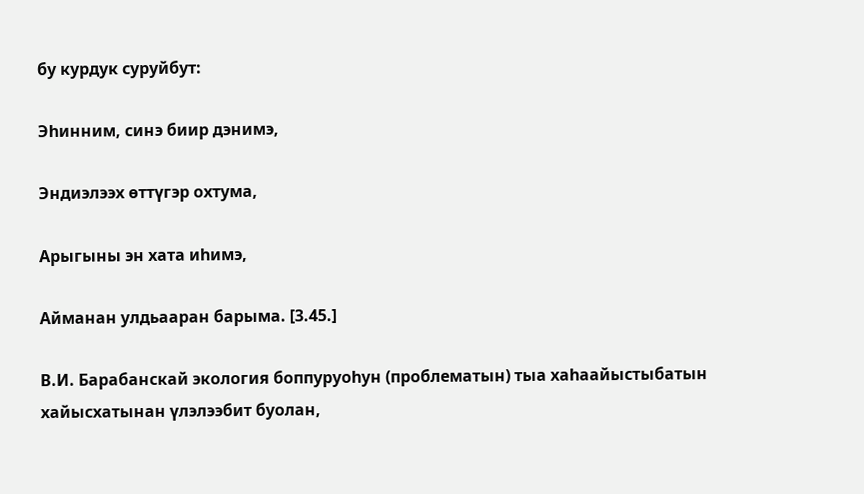бу курдук суруйбут:

Эһинним, синэ биир дэнимэ,

Эндиэлээх өттүгэр охтума,

Арыгыны эн хата иһимэ,

Айманан улдьааран барыма. [3.45.]

В.И. Барабанскай экология боппуруоһун (проблематын) тыа хаһаайыстыбатын хайысхатынан үлэлээбит буолан,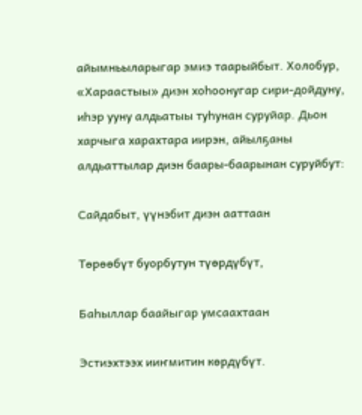айымньыларыгар эмиэ таарыйбыт. Холобур, «Хараастыы» диэн хоһоонугар cири-дойдуну, иһэр ууну алдьатыы туһунан суруйар. Дьон харчыга харахтара иирэн, айылҕаны алдьаттылар диэн баары-баарынан суруйбут:

Сайдабыт, үүнэбит диэн ааттаан

Төрөөбүт буорбутун түөрдүбүт,

Баһыллар баайыгар умсаахтаан

Эстиэхтээх ииҥмитин көрдүбүт.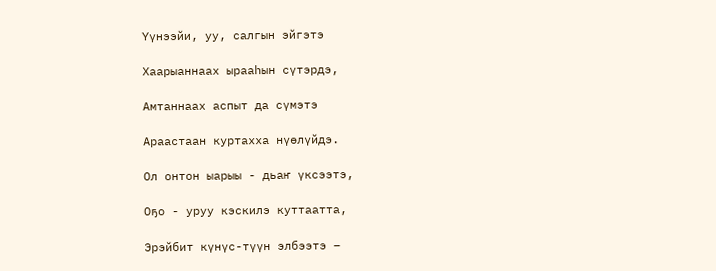Үүнээйи, уу, салгын эйгэтэ

Хаарыаннаах ырааһын сүтэрдэ,

Амтаннаах аспыт да сүмэтэ

Араастаан куртахха нүөлүйдэ.

Ол онтон ыарыы - дьаҥ үксээтэ,

Оҕо - уруу кэскилэ куттаатта,

Эрэйбит күнүс-түүн элбээтэ –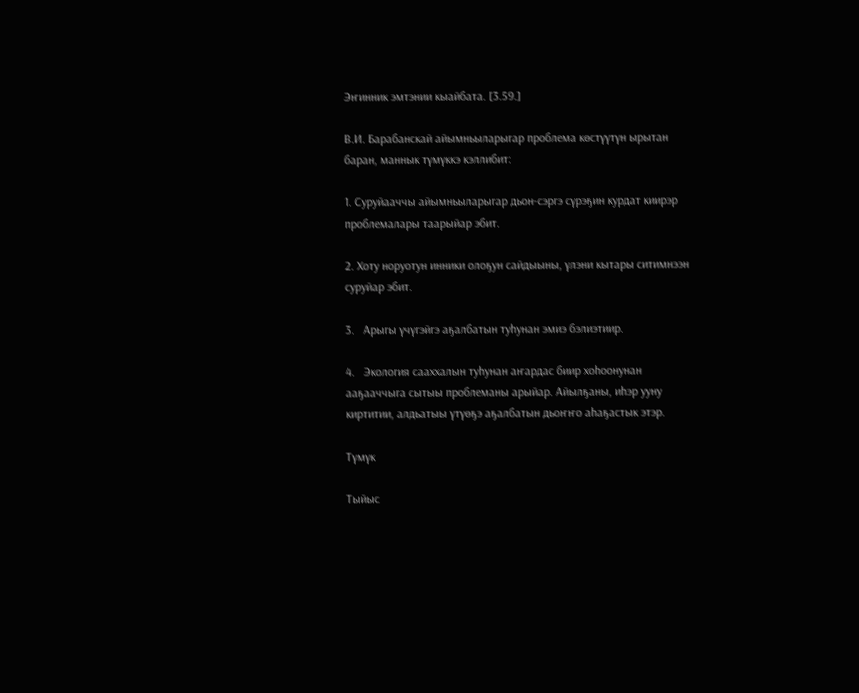Эҥинник эмтэнии кыайбата. [3.59.]

В.И. Барабанскай айымньыларыгар проблема көстүүтүн ырытан баран, маннык түмүккэ кэллибит:

1. Суруйааччы айымньыларыгар дьон-сэргэ сүрэҕин курдат киирэр проблемалары таарыйар эбит.

2. Хоту норуотун инники олоҕун сайдыыны, үлэни кытары ситимнээн суруйар эбит.

3.   Арыгы үчүгэйгэ аҕалбатын туһунан эмиэ бэлиэтиир.

4.   Экология сааххалын туһунан аҥардас биир хоһоонунан ааҕааччыга сытыы проблеманы арыйар. Айылҕаны, иһэр ууну киртитии, алдьатыы үтүөҕэ аҕалбатын дьоҥҥо аһаҕастык этэр.

Түмүк

Тыйыс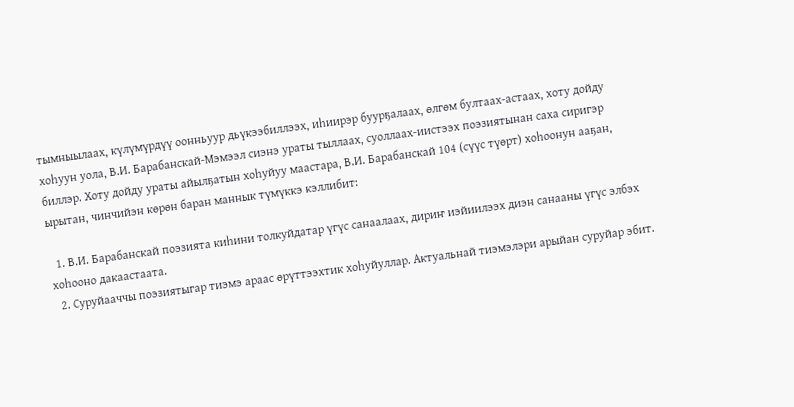тымныылаах, күлүмүрдүү оонньуур дьүкээбиллээх, иһиирэр буурҕалаах, өлгөм бултаах-астаах, хоту дойду хоһуун уола, В.И. Барабанскай-Мэмээл сиэнэ ураты тыллаах, суоллаах-иистээх поэзиятынан саха сиригэр биллэр. Хоту дойду ураты айылҕатын хоһуйуу маастара, В.И. Барабанскай 104 (сүүс түөрт) хоһоонун ааҕан, ырытан, чинчийэн көрөн баран маннык түмүккэ кэллибит:

  1. В.И. Барабанскай поэзията киһини толкуйдатар үгүс санаалаах, дириҥ иэйиилээх диэн санааны үгүс элбэх хоһооно дакаастаата.
  2. Суруйааччы поэзиятыгар тиэмэ араас өрүттээхтик хоһуйуллар. Актуальнай тиэмэлэри арыйан суруйар эбит.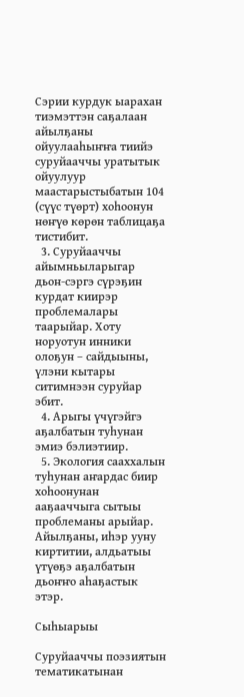Сэрии курдук ыарахан тиэмэттэн саҕалаан айылҕаны ойуулааһыҥҥа тиийэ суруйааччы уратытык ойуулуур маастарыстыбатын 104 (сүүс түөрт) хоһоонун нөҥүө көрөн таблицаҕа тистибит.
  3. Суруйааччы айымньыларыгар дьон-сэргэ сүрэҕин курдат киирэр проблемалары таарыйар. Хоту норуотун инники олоҕун – сайдыыны, үлэни кытары ситимнээн суруйар эбит.
  4. Арыгы үчүгэйгэ аҕалбатын туһунан эмиэ бэлиэтиир.
  5. Экология сааххалын туһунан аҥардас биир хоһоонунан ааҕааччыга сытыы проблеманы арыйар. Айылҕаны, иһэр ууну киртитии, алдьатыы үтүөҕэ аҕалбатын дьоҥҥо аһаҕастык этэр.

Сыһыарыы

Суруйааччы поэзиятын тематикатынан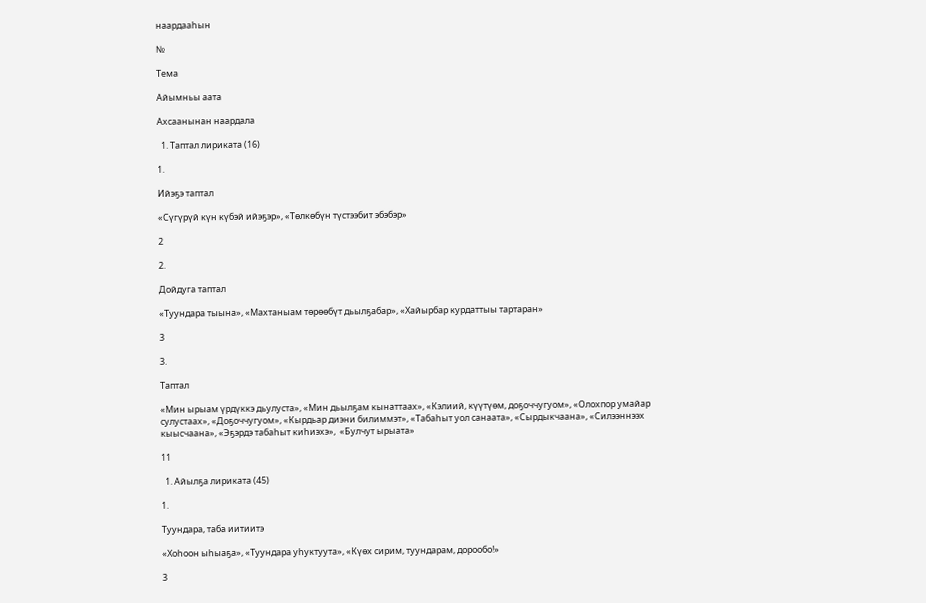наардааһын

№

Тема

Айымньы аата

Ахсаанынан наардала

  1. Таптал лириката (16)

1.

Ийэҕэ таптал

«Сүгүрүй күн күбэй ийэҕэр», «Төлкөбүн түстээбит эбэбэр»

2

2.

Дойдуга таптал

«Туундара тыына», «Махтаныам төрөөбүт дьылҕабар», «Хайырбар курдаттыы тартаран»

3

3.

Таптал

«Мин ырыам үрдүккэ дьулуста», «Мин дьылҕам кынаттаах», «Кэлиий, күүтүөм, доҕоччугуом», «Олохпор умайар сулустаах», «Доҕоччугуом», «Кырдьар диэни билиммэт», «Табаһыт уол санаата», «Сырдыкчаана», «Силээннээх кыысчаана», «Эҕэрдэ табаһыт киһиэхэ»,  «Булчут ырыата»

11

  1. Айылҕа лириката (45)

1.

Туундара, таба иитиитэ

«Хоһоон ыһыаҕа», «Туундара уһуктуута», «Күөх сирим, туундарам, дорообо!»

3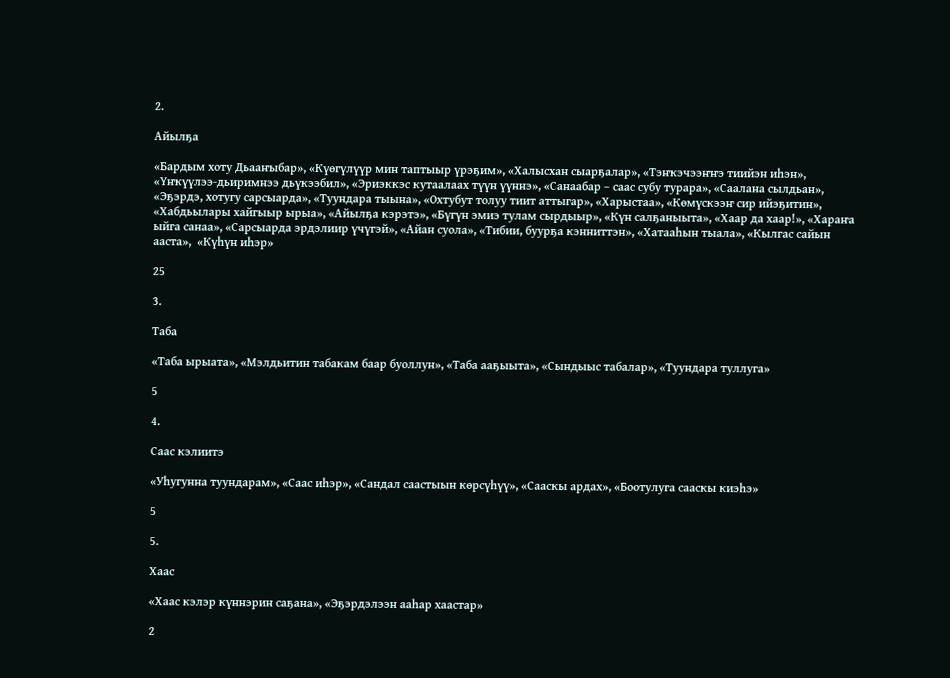2.

Айылҕа

«Бардым хоту Дьааҥыбар», «Күөгүлүүр мин таптыыр үрэҕим», «Халысхан сыарҕалар», «Тэҥкэчээҥҥэ тиийэн иһэн», «Үҥкүүлээ-дьиримнээ дьүкээбил», «Эриэккэс кутаалаах түүн үүннэ», «Санаабар – саас субу турара», «Саалана сылдьан», «Эҕэрдэ, хотугу сарсыарда», «Туундара тыына», «Охтубут толуу тиит аттыгар», «Харыстаа», «Көмүскээҥ сир ийэҕитин», «Хабдьылары хайгыыр ырыа», «Айылҕа кэрэтэ», «Бүгүн эмиэ тулам сырдыыр», «Күн салҕаныыта», «Хаар да хаар!», «Хараҥа ыйга санаа», «Сарсыарда эрдэлиир үчүгэй», «Айан суола», «Тибии, буурҕа кэнниттэн», «Хатааһын тыала», «Кылгас сайын ааста»,  «Күһүн иһэр»

25

3.

Таба

«Таба ырыата», «Мэлдьитин табакам баар буоллун», «Таба ааҕыыта», «Сындыыс табалар», «Туундара туллуга»

5

4.

Саас кэлиитэ

«Уһугунна туундарам», «Саас иһэр», «Сандал саастыын көрсүһүү», «Сааскы ардах», «Боотулуга сааскы киэһэ»

5

5.

Хаас

«Хаас кэлэр күннэрин саҕана», «Эҕэрдэлээн ааһар хаастар»

2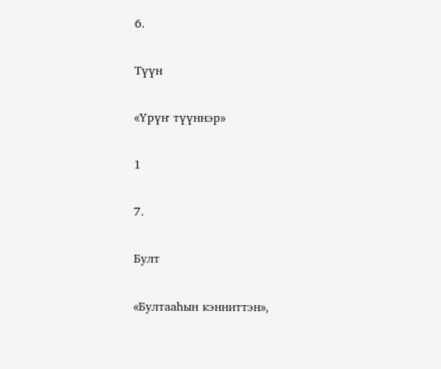6.

Түүн

«Үрүҥ түүннэр»

1

7.

Булт

«Бултааһын кэнниттэн»,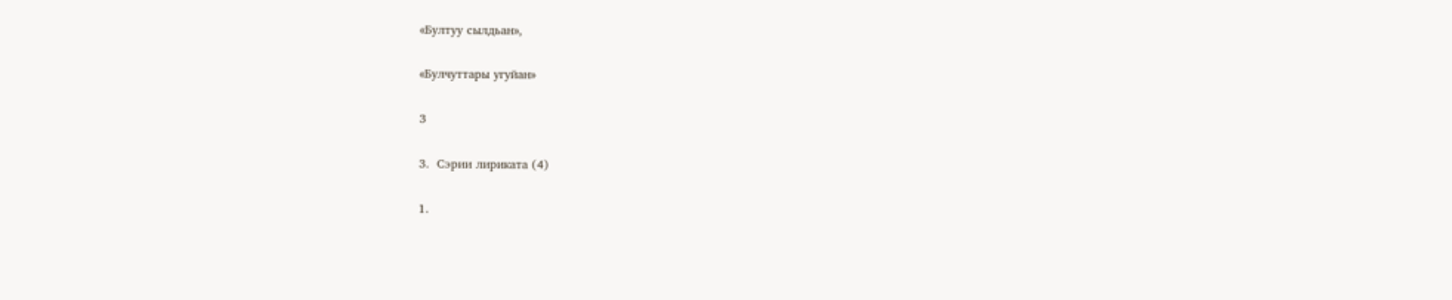«Бултуу сылдьан»,

«Булчуттары угуйан»

3

3.  Сэрии лириката (4)

1.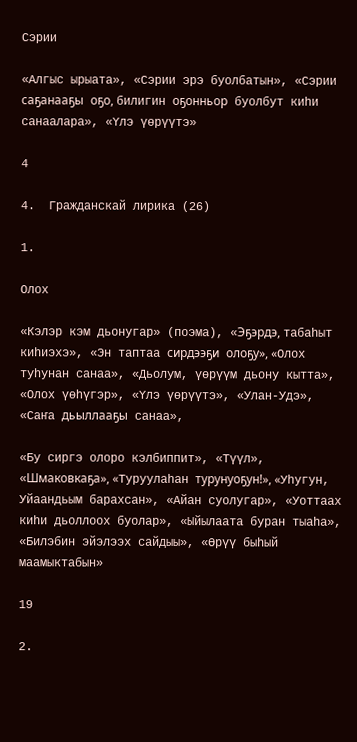Сэрии

«Алгыс ырыата», «Сэрии эрэ буолбатын», «Сэрии саҕанааҕы оҕо, билигин оҕонньор буолбут киһи санаалара», «Үлэ үөрүүтэ»

4

4.  Гражданскай лирика (26)

1.

Олох

«Кэлэр кэм дьонугар» (поэма), «Эҕэрдэ, табаһыт киһиэхэ», «Эн таптаа сирдээҕи олоҕу», «Олох туһунан санаа», «Дьолум, үөрүүм дьону кытта», «Олох үөһүгэр», «Үлэ үөрүүтэ», «Улан-Удэ», «Саҥа дьыллааҕы санаа»,

«Бу сиргэ олоро кэлбиппит», «Түүл», «Шмаковкаҕа», «Туруулаһан турунуоҕун!», «Уһугун, Уйаандьым барахсан», «Айан суолугар», «Уоттаах киһи дьоллоох буолар», «Ыйылаата буран тыаһа», «Билэбин эйэлээх сайдыы», «Өрүү быһый маамыктабын»

19

2.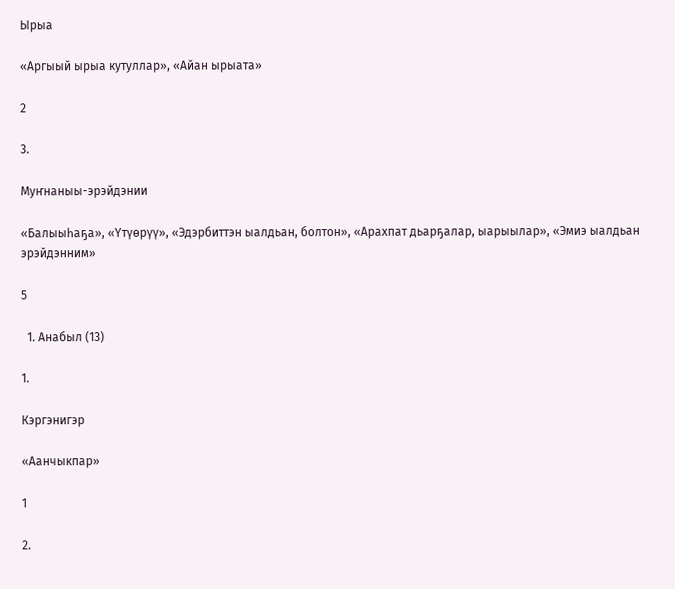Ырыа

«Аргыый ырыа кутуллар», «Айан ырыата»

2

3.

Муҥнаныы-эрэйдэнии

«Балыыһаҕа», «Үтүөрүү», «Эдэрбиттэн ыалдьан, болтон», «Арахпат дьарҕалар, ыарыылар», «Эмиэ ыалдьан эрэйдэнним»

5

  1. Анабыл (13)

1.

Кэргэнигэр

«Аанчыкпар»

1

2.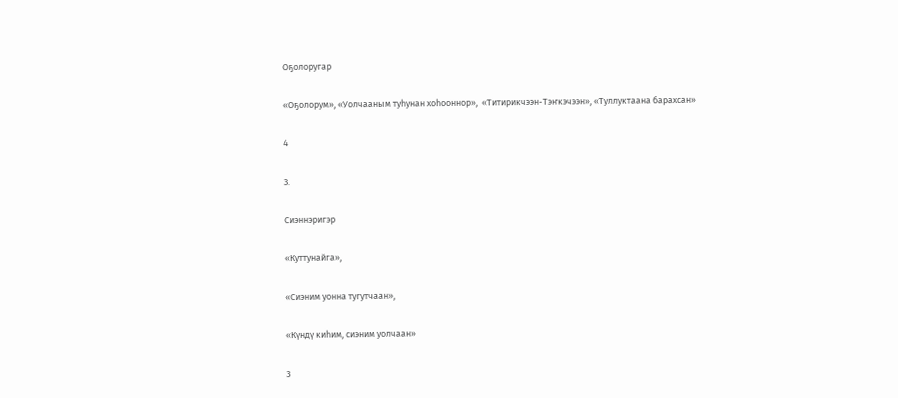Оҕолоругар

«Оҕолорум», «Уолчааным туһунан хоһооннор»,  «Титирикчээн-Тэҥкэчээн», «Туллуктаана барахсан»

4

3.

Сиэннэригэр

«Куттунайга»,

«Сиэним уонна тугутчаан»,

«Күндү киһим, сиэним уолчаан»

3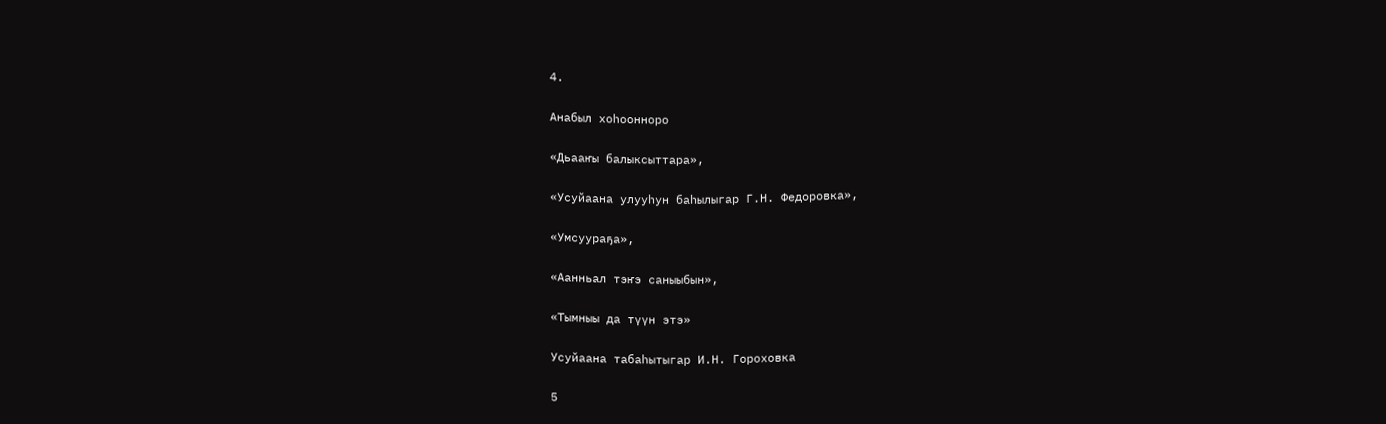4.

Анабыл хоһоонноро

«Дьааҥы балыксыттара»,

«Усуйаана улууһун баһылыгар Г.Н. Федоровка»,

«Умсуураҕа»,

«Аанньал тэҥэ саныыбын»,

«Тымныы да түүн этэ»

Усуйаана табаһытыгар И.Н. Гороховка

5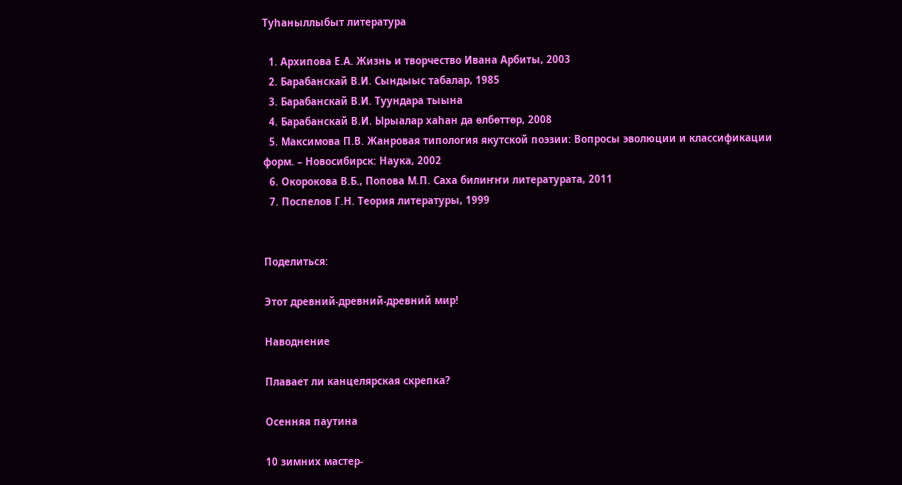Туһаныллыбыт литература

  1. Архипова Е.А. Жизнь и творчество Ивана Арбиты, 2003
  2. Барабанскай В.И. Сындыыс табалар, 1985
  3. Барабанскай В.И. Туундара тыына
  4. Барабанскай В.И. Ырыалар хаһан да өлбөттөр, 2008
  5. Максимова П.В. Жанровая типология якутской поэзии: Вопросы эволюции и классификации форм. – Новосибирск: Наука, 2002
  6. Окорокова В.Б., Попова М.П. Саха билиҥҥи литературата, 2011
  7. Поспелов Г.Н. Теория литературы, 1999


Поделиться:

Этот древний-древний-древний мир!

Наводнение

Плавает ли канцелярская скрепка?

Осенняя паутина

10 зимних мастер-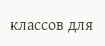классов для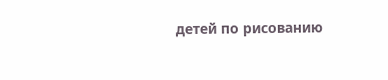детей по рисованию